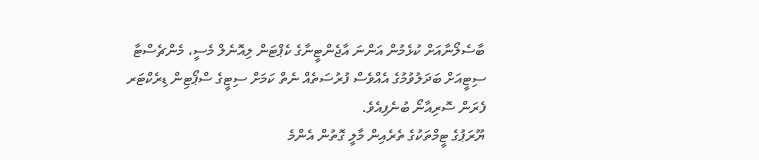ބާސެލޯނާއަށް ކުޅެމުން އަންނަ އާޖެންޓީނާގެ ކެޕްޓަން ލިއޮނެލް މެސީ، މެންޗެސްޓާ ސިޓީއަށް ބަދަލުވުމުގެ އެއްވެސް ފުރުސަތެއް ނެތް ކަމަށް ސިޓީގެ ސްޕޯޓިން ޑިރެކްޓަރ ފެރަން ސޮރިއާނޯ ބުނެފިއެވެ.
ޔޫރަޕުގެ ޓީމްތަކުގެ ތެރެއިން މާލީ ގޮތުން އެންމެ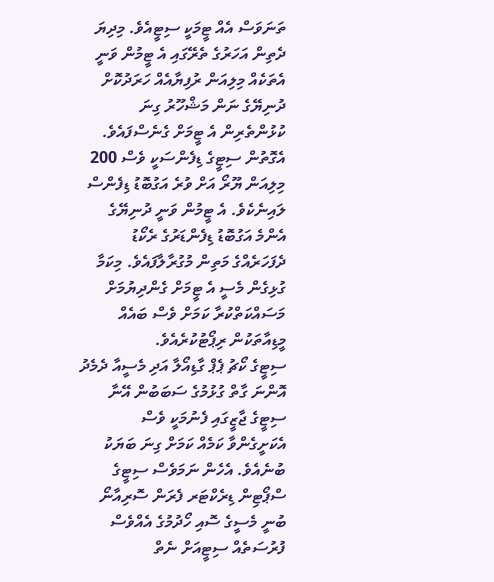ތަނަވަސް އެއް ޓީމަކީ ސިޓީއެވެ. މިދިޔަ ދެތިން އަހަރުގެ ތެރޭގައި އެ ޓީމުން ވަނީ އެތަކެއް މިލިއަން ރުފިޔާއެއް ހަރަދުކޮށް ދުނިޔޭގެ ނަން މަޝްހޫރު ގިނަ ކުޅުންތެރިން އެ ޓީމަށް ގެނެސްފައެވެ. އެގޮތުން ސިޓީގެ ޑިފެންސަކީ ވެސް 200 މިލިއަން ޔޫރޯ އަށް ވުރެ އަގުބޮޑު ޑިފެންސް ލައިނެކެވެ. އެ ޓީމުން ވަނީ ދުނިޔޭގެ އެންމެ އަގުބޮޑު ޑިފެންޑަރުގެ ރެކޯޑު ދެފަހަރެއްގެ މަތިން މުގުރާލާފައެވެ. މިކަމާ ގުޅިގެން މެސީ އެ ޓީމަށް ގެންދިޔުމަށް މަސައްކަތްކުރާ ކަމަށް ވެސް ބައެއް މީޑިއާތަކުން ރިޕޯޓުކުރެއެވެ.
ސިޓީގެ ކޯޗު ޕެޕް ގާޑިއޯލާ އަދި މެސީއާ ދެމެދު އޮންނަ ގާތް ގުޅުމުގެ ސަބަބުން އޭނާ ސިޓީގެ ޖާޒީގައި ފެނުމަކީ ވެސް އެކަށީގެންވާ ކަމެއް ކަމަށް ގިނަ ބަޔަކު ބުނެއެވެ. އެހެން ނަމަވެސް ސިޓީގެ ސްޕޯޓިން ޑިރެކްޓަރ ފެރަން ސޮރިއާނޯ ބުނީ މެސީގެ ސޮއި ހޯދުމުގެ އެއްވެސް ފުރުސަތެއް ސިޓީއަށް ނެތް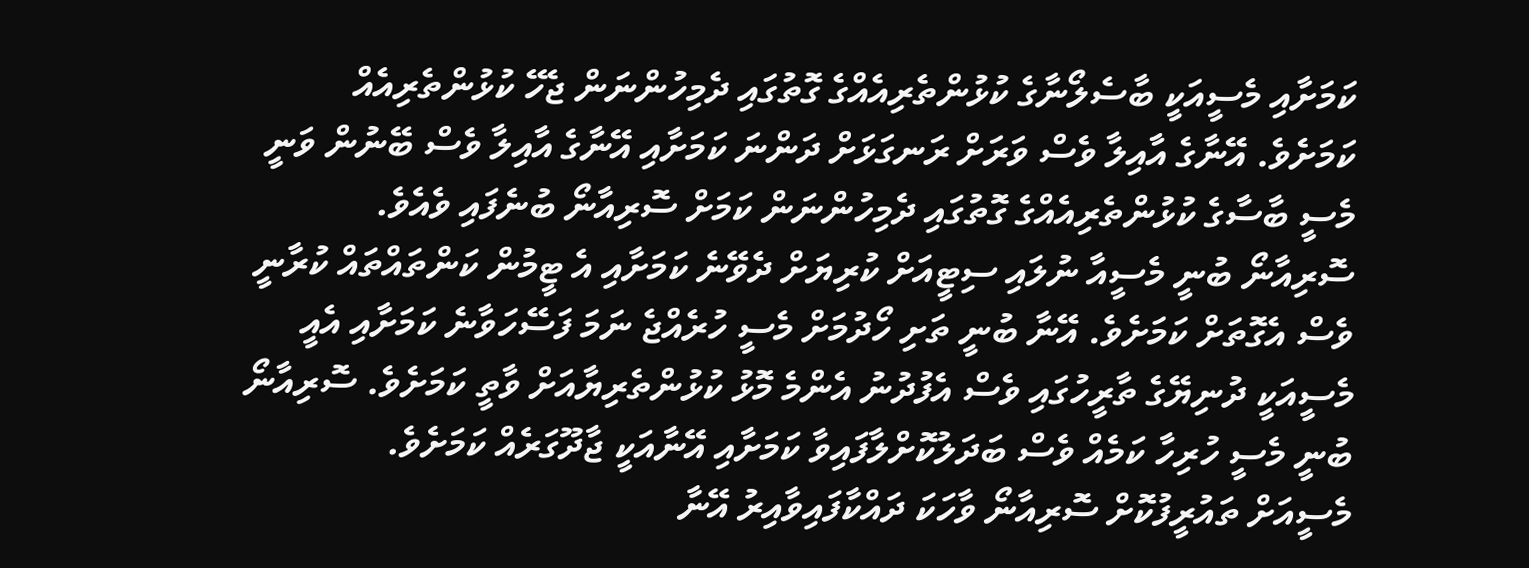ކަމަށާއި މެސީއަކީ ބާސެލޯނާގެ ކުޅުންތެރިއެއްގެ ގޮތުގައި ދެމިހުންނަން ޖެހޭ ކުޅުންތެރިއެއް ކަމަށެވެ. އޭނާގެ އާއިލާ ވެސް ވަރަށް ރަނގަޅަށް ދަންނަ ކަމަށާއި އޭނާގެ އާއިލާ ވެސް ބޭނުން ވަނީ މެސީ ބާސާގެ ކުޅުންތެރިއެއްގެ ގޮތުގައި ދެމިހުންނަން ކަމަށް ސޮރިއާނޯ ބުނެފައި ވެއެވެ.
ސޮރިއާނޯ ބުނީ މެސީއާ ނުލައި ސިޓީއަށް ކުރިޔަށް ދެވޭނެ ކަމަށާއި އެ ޓީމުން ކަންތައްތައް ކުރާނީ ވެސް އެގޮތަށް ކަމަށެވެ. އޭނާ ބުނީ ތަށި ހޯދުމަށް މެސީ ހުރެއްޖެ ނަމަ ފަސޭހަވާނެ ކަމަށާއި އެއީ މެސީއަކީ ދުނިޔޭގެ ތާރީހުގައި ވެސް އެފުދުނު އެންމެ މޮޅު ކުޅުންތެރިޔާއަށް ވާތީ ކަމަށެވެ. ސޮރިއާނޯ ބުނީ މެސީ ހުރިހާ ކަމެއް ވެސް ބަދަލުކޮށްލާފައިވާ ކަމަށާއި އޭނާއަކީ ޖާދޫގަރެއް ކަމަށެވެ.
މެސީއަށް ތައުރީފުކޮށް ސޮރިއާނޯ ވާހަކަ ދައްކާފައިވާއިރު އޭނާ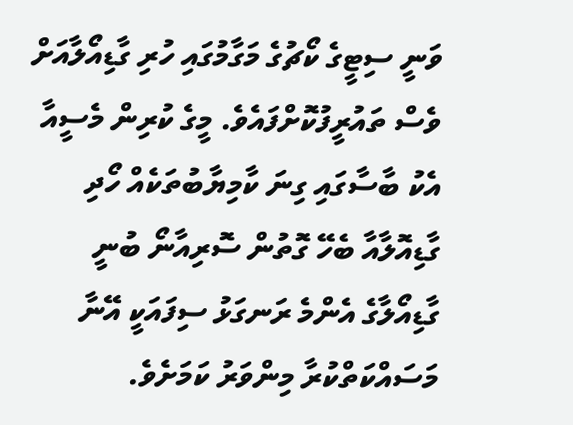ވަނީ ސިޓީގެ ކޯޗުގެ މަގާމުގައި ހުރި ގާޑިއޯލާއަށް ވެސް ތައުރީފުކޮށްފައެވެ. މީގެ ކުރިން މެސީއާ އެކު ބާސާގައި ގިނަ ކާމިޔާބުތަކެއް ހޯދި ގާޑިއޮލާއާ ބެހޭ ގޮތުން ސޮރިއާނޯ ބުނީ ގާޑިއޯލާގެ އެންމެ ރަނގަޅު ސިފައަކީ އޭނާ މަސައްކަތްކުރާ މިންވަރު ކަމަށެވެ.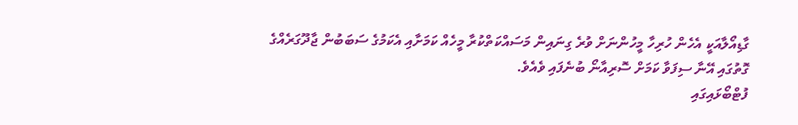ގާޑިއޯލާއަކީ އެހެން ހުރިހާ މީހުންނަށް ވުރެ ގިނައިން މަސައްކަތްކުރާ މީހެއް ކަމަށާއި އެކަމުގެ ސަބަބުން ޖާދޫގަރެއްގެ ގޮތުގައި އޭނާ ސިފަވާ ކަމަށް ސޮރިއާނޯ ބުނެފައި ވެއެވެ.
ފުޓްބޯޅައިގައި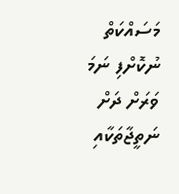މަސައްކަތް ނުކޮށްފި ނަމަ ވަރަށް ދަށް ނަތީޖާތަކާއި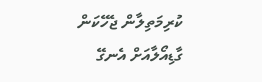ކުރިމަތިލާން ޖެހޭކަން ގާޑިއޯލާއަށް އެނގޭ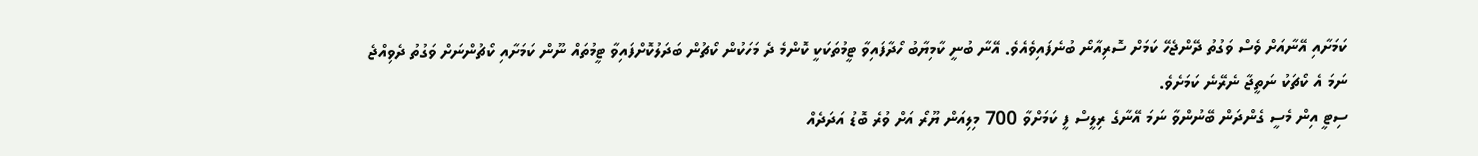ކަމަށާއި އޭނާއަށް ވެސް ވަގުތު ދޭންޖެހޭ ކަމަށް ސޮރިއާނޯ ބުނެފައިވެއެވެ. އޭނާ ބުނީ ކާމިޔާބު ހޯދާފައިވާ ޓީމުތަކަކީ ކޮންމެ ދެ މަހަކުން ކޯޗުން ބަދަލުކޮށްފައިވާ ޓީމުތައް ނޫން ކަމަށާއި ކޯޗުންނަށް ވަގުތު ދެވިއްޖެ ނަމަ އެ ކޯޗަކު ނަތީޖާ ނެރޭނެ ކަމަށެވެ.
ސިޓީ އިން މެސީ ގެންދަން ބޭނުންވާ ނަމަ އޭނާގެ ރިލީސް ފީ ކަމަށްވާ 700 މިލިއަން ޔޫރޯ އަށް ވުރެ ބޮޑު އަދަދެއް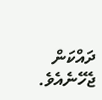ދައްކަން ޖެހޭނެއެވެ.